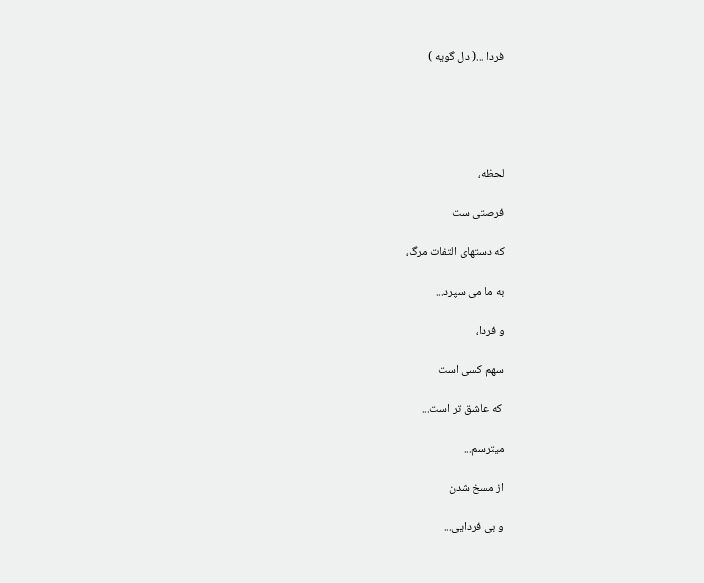فردا ...( دل گویه )





لحظه،

فرصتی ست

که دستهای التفات مرگ،

به ما می سپرد...

و فردا،

سهم کسی است

 که عاشق تر است...

میترسم...

از مسخ شدن

و بی فردایی...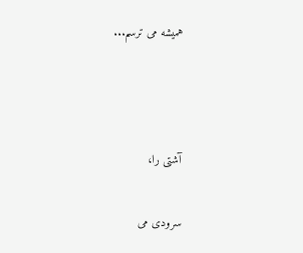همیشه می ترسم...



آشتی را،

سرودی می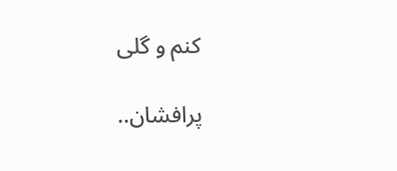کنم و گلی

پرافشان..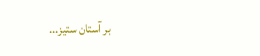بر آستان ستیز...